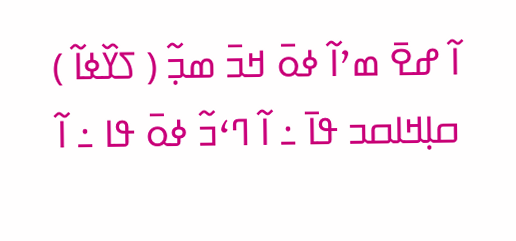ߊ߬ ߝߐ߫ ߘߴߊ߬ ߦߋ߫ ߞߏ߫ ߘߏ߲߬ ( ߖߌ߰ߦߊ߬ ) ߛߊ߲ߞߊߛߏ ߟߊ߫ ߸ ߊ߬ ߣߵߏ߬ ߦߋ߫ ߟߊ ߸ ߊ߬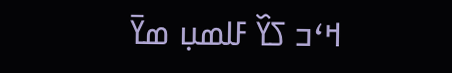ߞߵߏ ߖߌ߰ ߓߊߘߎ߲ ߘߌ߫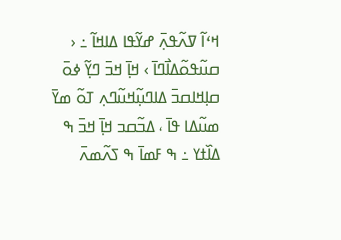ߞߵߊ߬ ߜߍ߬ߟߍ߲߫ ߝߌ߬ߟߊ ߡߊߞߊ߬ ߸ ‹ ߛߎ߬ߟߋ߬ߡߊ߯ߣߊ߫ › ߞߊ߲߫ ߞߏ߫ ߣߌ߲߬ ߦߋ߫ ߛߊ߲ߞߊߛߏ߫ ߡߊߣߎ߲߬ߞߎ߬ߣߍ߲ ߠߋ߬ ߘߌ߫ ߘߎ߬ߡߊ ߟߊ߫ ، ߡߏ߬ߛߏ ߞߊ߲߫ ߞߏ߫ ߒ ߡߊ߰ߙߌ ߸ ߒ ߓߘߊ߫ ߒ ߖߍ߬ߘߍ߫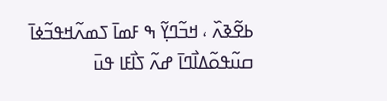ߕߐ߬ߢߍ߰ ، ߞߏ߬ߣߌ߲߬ ߒ ߓߘߊ߫ ߖߘߍ߬ߞߟߏ߬ߦߊ߫ ߛߎ߬ߟߋ߬ߡߊ߯ߣߊ߫ ߝߍ߬ ߖߊ߯ߓߊ ߟߎ߫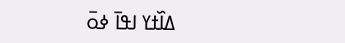ߡߊ߰ߙߌ ߊߟߊ߫ ߦߋ߫